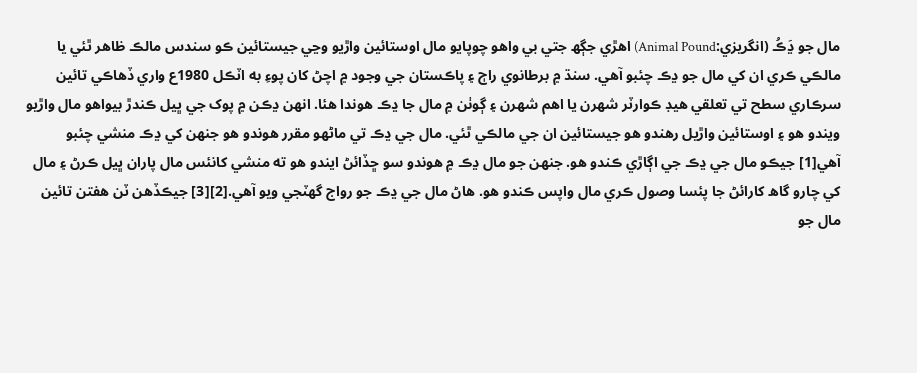مال جو ڍَڪُ (انگريزي:Animal Pound) اهڙي جڳھ جتي بي واهو چوپايو مال اوستائين واڙيو وڃي جيستائين ڪو سندس مالڪ ظاهر ٿئي يا مالڪي ڪري ان کي مال جو ڍڪ چئبو آهي. سنڌ ۾ برطانوي راڄ ۽ پاڪستان جي وجود ۾ اچڻ کان پوءِ به اٽڪل 1980ع واري ڏهاڪي تائين سرڪاري سطح تي تعلقي هيڊ ڪوارٽر شهرن يا اهم شهرن ۽ ڳوٺن ۾ مال جا ڍڪ هوندا هئا. انهن ڍڪن ۾ پوک جي ڀيل ڪندڙ بيواهو مال واڙيو ويندو هو ۽ اوستائين واڙيل رهندو هو جيستائين ان جي مالڪي ٿئي. مال جي ڍڪ تي ماڻهو مقرر هوندو هو جنهن کي ڍڪ منشي چئبو آهي[1] جيڪو مال جي ڍڪ جي اڳاڙي ڪندو هو. جنهن جو مال ڍڪ ۾ هوندو سو ڇڏائڻ ايندو هو ته منشي کانئس مال پاران ڀيل ڪرڻ ۽ مال کي چارو گاھ کارائڻ جا پئسا وصول ڪري مال واپس ڪندو هو. هاڻ مال جي ڍڪ جو رواج گهٽجي ويو آهي.[2][3] جيڪڏھن ٽن ھفتن تائين مال جو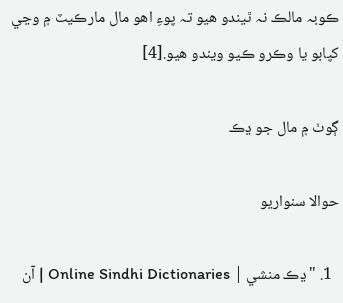ڪوبہ مالڪ نہ ٿيندو ھيو تہ پوءِ اھو مال مارڪيٽ ۾ وڃي کپابو يا وڪرو ڪيو ويندو ھيو.[4]

ڳوٺ ۾ مال جو ڍڪ

حوالا سنواريو

  1. "ڍڪ منشي | Online Sindhi Dictionaries | آن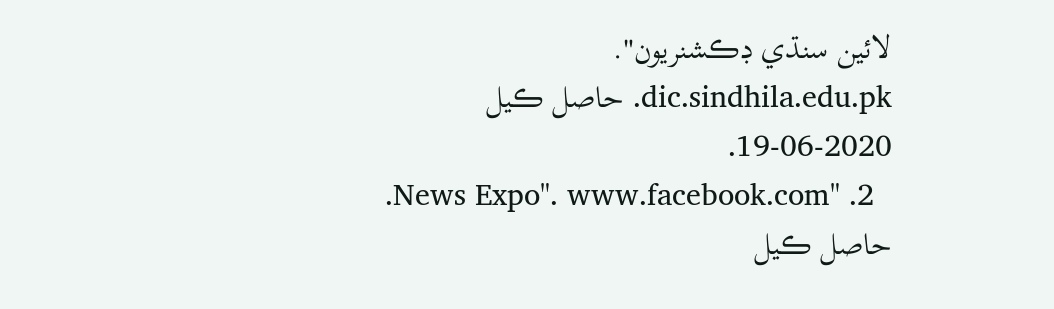لائين سنڌي ڊڪشنريون". dic.sindhila.edu.pk. حاصل ڪيل 2020-06-19.
  2. "News Expo". www.facebook.com. حاصل ڪيل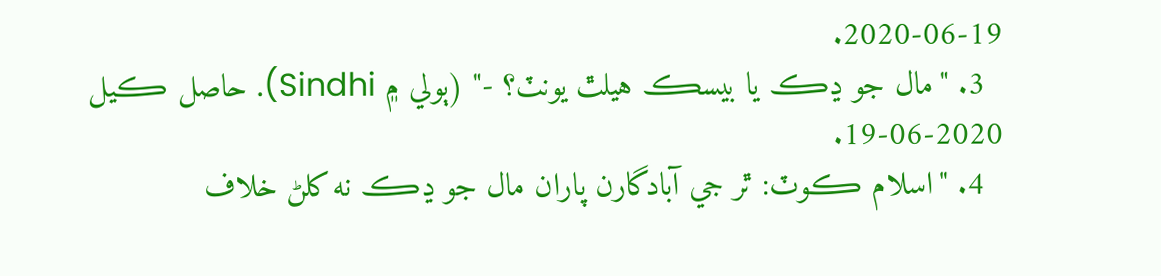2020-06-19.
  3. "مال جو ڍڪ يا بيسڪ هيلٿ يونٽ؟ -" (ٻولي ۾ Sindhi). حاصل ڪيل 2020-06-19.
  4. "اسلام ڪوٽ: ٿر جي آبادگارن پاران مال جو ڍڪ نه کلڻ خلاف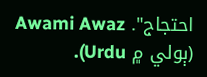احتجاج". Awami Awaz (ٻولي ۾ Urdu).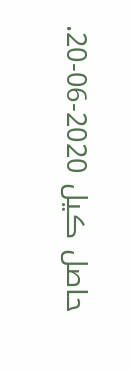حاصل ڪيل 2020-06-20.